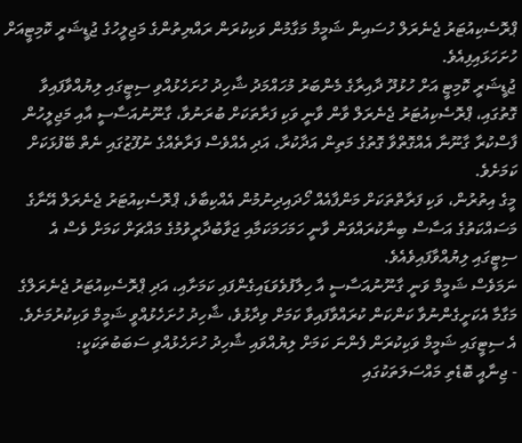ޕްރޮސެކިއުޓަރު ޖެނެރަލް ހުސައިން ޝަމީމް މަގާމުން ވަކިކުރަން ރައްޔިތުންގެ މަޖިލީހުގެ ޖުޑީޝަރީ ކޮމިޓީއަށް ހުށަހަޅައިފިއެވެ.
ޖުޑީޝަރީ ކޮމިޓީ އަށް ހުޅުދޫ ދާއިރާގެ މެންބަރު މުހައްމަދު ޝާހިދު ހުށަހެޅުއްވި ސިޓީގައި ލިޔުއްވާފައިވާ ގޮތުގައި، ޕްރޮސެކިއުޓަރު ޖެނެރަލް ވާން ވާނީ ވަކި ފަރާތަކަށް ބުރަނުވާ، ގާނޫނުއަސާސީ އާއި މަޖިލީހުން ފާސްކުރާ ގާނޫނާ އެއްގޮތްވާ ގޮތުގެ މަތިން އަދާކުރާ، އަދި އެއްވެސް ފަރާތެއްގެ ނުފޫޒުގައި ނެތް ބޭފުޅަކަށް ކަމަށެވެ.
މީގެ އިތުރުން، ވަކި ފަރާތްތަކަށް މަންފާއެއް ހޯދައިދިނުމުން އެއްކިބާވެ، ޕްރޮސެކިއުޓަރު ޖެނެރަލް އޭނާގެ މަސައްކަތުގެ އަސާސް ބިނާކުރައްވަން ވާނީ ހަމަހަމަކަމާއި ޖަވާބުދާރީވުމުގެ މައްޗަށް ކަމަށް ވެސް އެ ސިޓީގައި ލިޔުއްވާފައިވެއެވެ.
ނަމަވެސް ޝަމީމް ވަނީ ގާނޫނުއަސާސީ އާ ހިލާފުވެވަޑައިގެންފައި ކަމަށާއި، އަދި ޕްރޮސެކިއުޓަރު ޖެނެރަލްގެ މަގާމާ އެކަށީގެންނުވާ ކަންކަން ކުރައްވާފައިވާ ކަމަށް ވިދާޅުވެ، ޝާހިދު ހުށަހެޅުއްވީ ޝަމީމް ވަކިކުރުމަށެވެ.
އެ ސިޓީގައި ޝަމީމް ވަކިކުރަން ފެންނަ ކަމަށް ލިޔުއްވައި ޝާހިދު ހުށަހެޅުއްވި ސަބަބުތަކަކީ:
- ޖިނާއީ ބޮޑެތި މައްސަލަތަކުގައި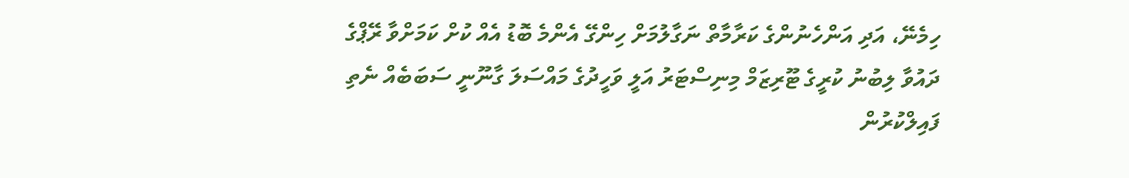ހިމެނޭ، އަދި އަންހެނުންގެ ކަރާމާތް ނަގާލުމަށް ހިންގޭ އެންމެ ބޮޑު އެއް ކުށް ކަމަށްވާ ރޭޕްގެ ދައުވާ ލިބުނު ކުރީގެ ޓޫރިޒަމް މިނިސްޓަރު އަލީ ވަހީދުގެ މައްސަލަ ގާނޫނީ ސަބަބެއް ނެތި ފައިލްކުރުން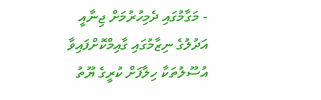- މަގާމުގައި ދެމިހުރުމަށް ޖިނާއީ އަދުލުގެ ނިޒާމުގައި ގާއިމްކޮށްފައިވާ އުސޫލުތަކާ ހިލާފަށް ކުރީގެ ޔޫތު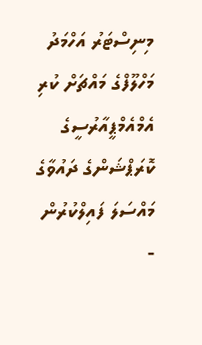މިނިސްޓަރު އަހްމަދު މަހްލޫފްގެ މައްޗަށް ކުރި އެމްއެމްޕީއާރުސީގެ ކޮރަޕްޝަންގެ ދައުވާގެ މައްސަލަ ފައިލްކުރުން
-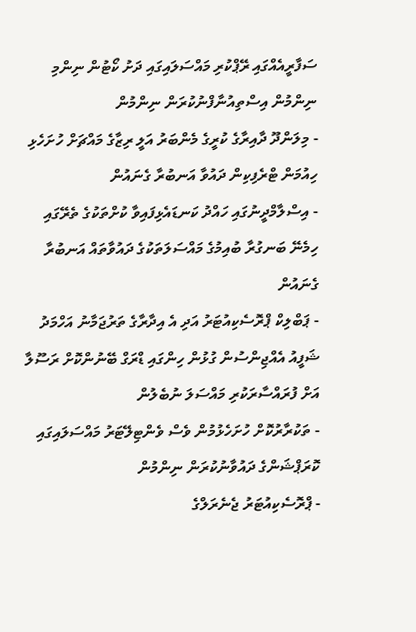ސަފާރީއެއްގައި ރޭޕްކުރި މައްސަލައިގައި ދަށު ކޯޓުން ނިންމި ނިންމުން އިސްތިއުނާފްނުކުރަން ނިންމުން
- މިލަންދޫ ދާއިރާގެ ކުރީގެ މެންބަރު އަލީ ރިޒާގެ މައްޗަށް ހުށަހެޅި ހިއުމަން ޓްރެފިކިން ދައުވާ އަނބުރާ ގެނައުން
- އިސްލާމްދީނުގައި ހައްދު ކަނޑައެޅިފައިވާ ކުށްތަކުގެ ތެރޭގައި ހިމެނޭ ބަނގުރާ ބުއިމުގެ މައްސަލަތަކުގެ ދައުވާތައް އަނބުރާ ގެނައުން
- ޕަބްލިކް ޕްރޮސެކިއުޓަރު އަދި އެ އިދާރާގެ ތަރުޖަމާނު އަހްމަދު ޝަފީއު އެއްޖިންސުން ގުޅުން ހިންގައި ޑްރަގް ބޭނުންކޮށް ރަސޫލާ އަށް ފުރައްސާރަކުރި މައްސަލަ ނުބެލުން
- ތަކުރާރުކޮށް ހުށަހެޅުމުން ވެސް ވެންޓިލޭޓަރު މައްސަލައިގައި ކޮރަޕްޝަންގެ ދައުވާނުކުރަން ނިންމުން
- ޕްރޮސެކިއުޓަރު ޖެނެރަލްގެ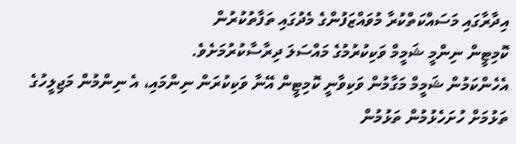އިދާރާގައި މަސައްކަތްކުރާ މުވައްޒަފުންގެ މެދުގައި ތަފާތުކުރުން
ކޮމިޓީން ނިންމީ ޝަމީމް ވަކިކުރުމުގެ މައްސަލަ ދިރާސާކުރުމަށެވެ.
އެހެންކަމުން ޝަމީމް މަގާމުން ވަކިވާނީ ކޮމިޓީން އޭނާ ވަކިކުރަން ނިންމައި، އެ ނިންމުން މަޖިލީހުގެ ތަޅުމަށް ހުށަހެޅުމުން ތަޅުމުން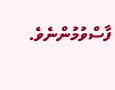ފާސްވުމުންނެވެ.